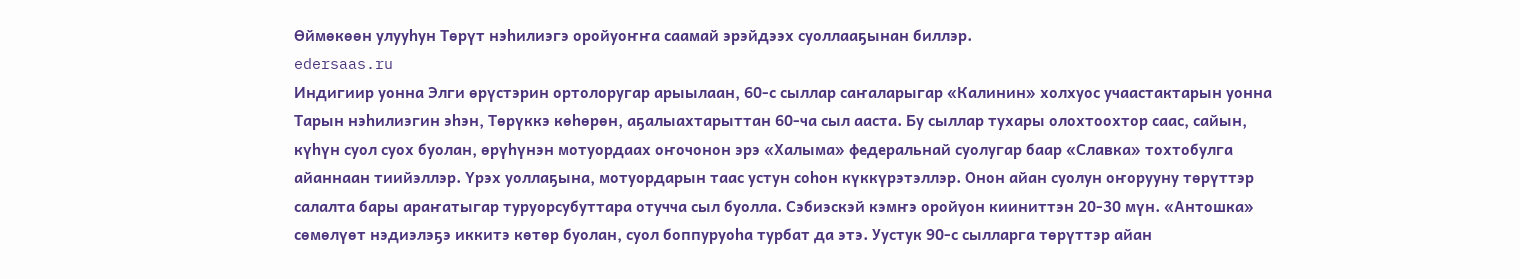Өймөкөөн улууһун Төрүт нэһилиэгэ оройуоҥҥа саамай эрэйдээх суоллааҕынан биллэр.
edersaas.ru
Индигиир уонна Элги өрүстэрин ортолоругар арыылаан, 60-с сыллар саҥаларыгар «Калинин» холхуос учаастактарын уонна Тарын нэһилиэгин эһэн, Төрүккэ көһөрөн, аҕалыахтарыттан 60-ча сыл ааста. Бу сыллар тухары олохтоохтор саас, сайын, күһүн суол суох буолан, өрүһүнэн мотуордаах оҥочонон эрэ «Халыма» федеральнай суолугар баар «Славка» тохтобулга айаннаан тиийэллэр. Үрэх уоллаҕына, мотуордарын таас устун соһон күккүрэтэллэр. Онон айан суолун оҥорууну төрүттэр салалта бары араҥатыгар туруорсубуттара отучча сыл буолла. Сэбиэскэй кэмҥэ оройуон кииниттэн 20-30 мүн. «Антошка» сөмөлүөт нэдиэлэҕэ иккитэ көтөр буолан, суол боппуруоһа турбат да этэ. Уустук 90-с сылларга төрүттэр айан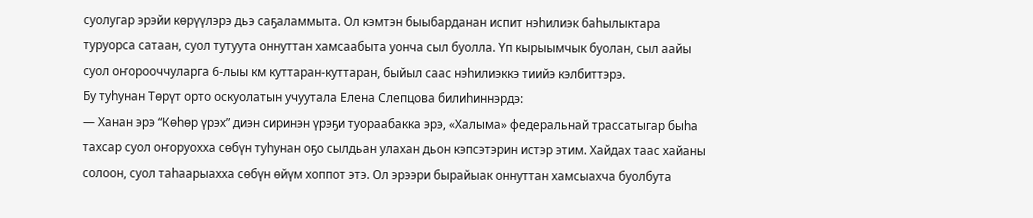суолугар эрэйи көрүүлэрэ дьэ саҕаламмыта. Ол кэмтэн быыбарданан испит нэһилиэк баһылыктара туруорса сатаан, суол тутуута оннуттан хамсаабыта уонча сыл буолла. Үп кырыымчык буолан, сыл аайы суол оҥорооччуларга 6-лыы км куттаран-куттаран, быйыл саас нэһилиэккэ тиийэ кэлбиттэрэ.
Бу туһунан Төрүт орто оскуолатын учуутала Елена Слепцова билиһиннэрдэ:
— Ханан эрэ “Көһөр үрэх” диэн сиринэн үрэҕи туораабакка эрэ, «Халыма» федеральнай трассатыгар быһа тахсар суол оҥоруохха сөбүн туһунан оҕо сылдьан улахан дьон кэпсэтэрин истэр этим. Хайдах таас хайаны солоон, суол таһаарыахха сөбүн өйүм хоппот этэ. Ол эрээри бырайыак оннуттан хамсыахча буолбута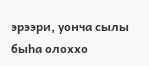эрээри, уонча сылы быһа олоххо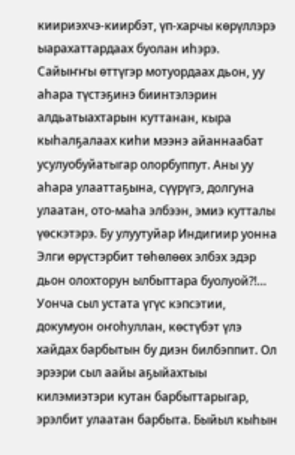киириэхчэ-киирбэт, үп-харчы көрүллэрэ ыарахаттардаах буолан иһэрэ.
Сайыҥҥы өттүгэр мотуордаах дьон, уу аһара түстэҕинэ биинтэлэрин алдьатыахтарын куттанан, кыра кыһалҕалаах киһи мээнэ айаннаабат усулуобуйатыгар олорбуппут. Аны уу аһара улааттаҕына, сүүрүгэ, долгуна улаатан, ото-маһа элбээн, эмиэ кутталы үөскэтэрэ. Бу улуутуйар Индигиир уонна Элги өрүстэрбит төһөлөөх элбэх эдэр дьон олохторун ылбыттара буолуой?!…
Уонча сыл устата үгүс кэпсэтии, докумуон оҥоһуллан, көстүбэт үлэ хайдах барбытын бу диэн билбэппит. Ол эрээри сыл аайы аҕыйахтыы килэмиэтэри кутан барбыттарыгар, эрэлбит улаатан барбыта. Быйыл кыһын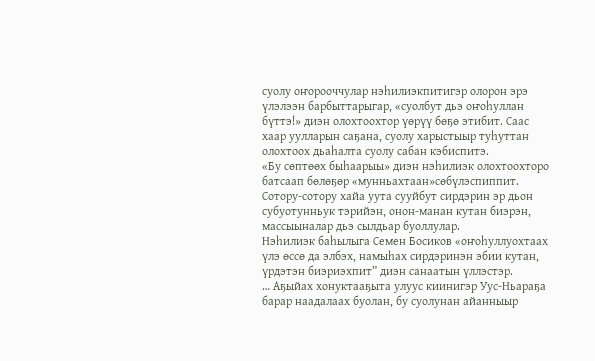суолу оҥорооччулар нэһилиэкпитигэр олорон эрэ үлэлээн барбыттарыгар, «суолбут дьэ оҥоһуллан бүттэ!» диэн олохтоохтор үөрүү бөҕө этибит. Саас хаар уулларын саҕана, суолу харыстыыр туһуттан олохтоох дьаһалта суолу сабан кэбиспитэ.
«Бу сөптөөх быһаарыы» диэн нэһилиэк олохтоохторо батсаап бөлөҕөр «мунньахтаан»сөбүлэспиппит. Сотору-сотору хайа уута сууйбут сирдэрин эр дьон субуотунньук тэрийэн, онон-манан кутан биэрэн, массыыналар дьэ сылдьар буоллулар.
Нэһилиэк баһылыга Семен Босиков «оҥоһуллуохтаах үлэ өссө да элбэх, намыһах сирдэринэн эбии кутан, үрдэтэн биэриэхпит” диэн санаатын үллэстэр.
… Аҕыйах хонуктааҕыта улуус киинигэр Уус-Ньараҕа барар наадалаах буолан, бу суолунан айанныыр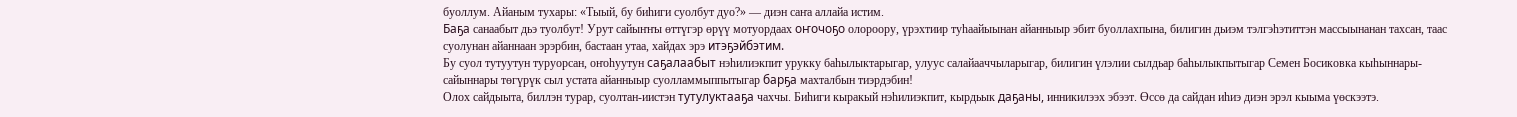буоллум. Айаным тухары: «Тыый, бу биһиги суолбут дуо?» — диэн саҥа аллайа истим.
Баҕа санаабыт дьэ туолбут! Урут сайыҥҥы өттүгэр өрүү мотуордаах оҥочоҕо олороору, үрэхтиир туһаайыынан айанныыр эбит буоллахпына, билигин дьиэм тэлгэһэтиттэн массыынанан тахсан, таас суолунан айаннаан эрэрбин, бастаан утаа, хайдах эрэ итэҕэйбэтим.
Бу суол тутуутун туруорсан, оҥоһуутун саҕалаабыт нэһилиэкпит урукку баһылыктарыгар, улуус салайааччыларыгар, билигин үлэлии сылдьар баһылыкпытыгар Семен Босиковка кыһыннары-сайыннары төгүрүк сыл устата айанныыр суолламмыппытыгар барҕа махталбын тиэрдэбин!
Олох сайдыыта, биллэн турар, суолтан-иистэн тутулуктааҕа чахчы. Биһиги кыракый нэһилиэкпит, кырдьык даҕаны, инникилээх эбээт. Өссө да сайдан иһиэ диэн эрэл кыыма үөскээтэ.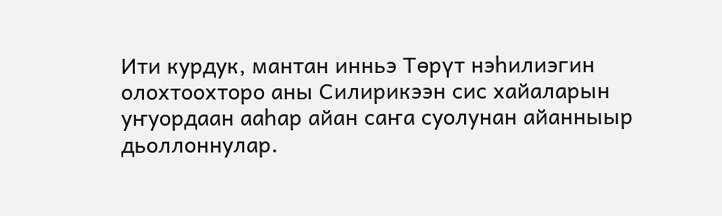Ити курдук, мантан инньэ Төрүт нэһилиэгин олохтоохторо аны Силирикээн сис хайаларын уҥуордаан ааһар айан саҥа суолунан айанныыр дьоллоннулар.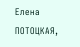Елена ПОТОЦКАЯ,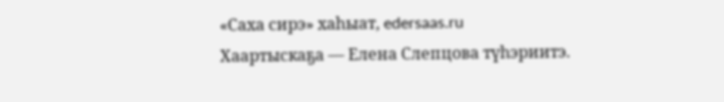«Саха сирэ» хаһыат, edersaas.ru
Хаартыскаҕа — Елена Слепцова түһэриитэ.